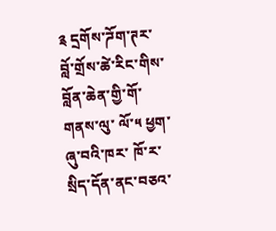༉ དྲགོས་ཌོག་ཊར་བློ་གྲོས་ཚེ་རིང་གིས་ བློན་ཆེན་གྱི་གོ་གནས་ལུ་ ལོ་༥ ཕྱག་ཞུ་བའི་ཁར་ ཁོ་ར་ སྲིད་དོན་ནང་བཅའ་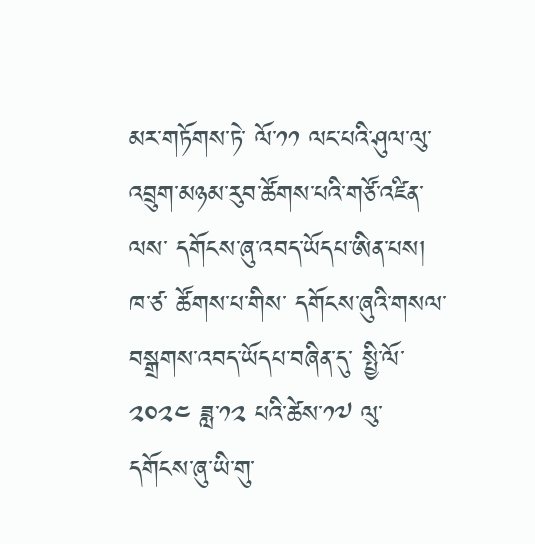མར་གཏོགས་ཏེ་ ལོ་༡༡ ལང་པའི་ཤུལ་ལུ་ འབྲུག་མཉམ་རུབ་ཚོགས་པའི་གཙོ་འཛིན་ལས་ དགོངས་ཞུ་འབད་ཡོདཔ་ཨིན་པས།
ཁ་ཙ་ ཚོགས་པ་གིས་ དགོངས་ཞུའི་གསལ་བསྒྲགས་འབད་ཡོདཔ་བཞིན་དུ་ སྤྱི་ལོ་༢༠༢༤ ཟླ་༡༢ པའི་ཚེས་༡༧ ལུ་ དགོངས་ཞུ་ཡི་གུ་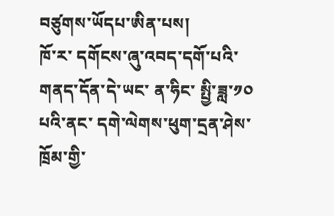བཙུགས་ཡོདཔ་ཨིན་པས།
ཁོ་ར་ དགོངས་ཞུ་འབད་དགོ་པའི་གནད་དོན་དེ་ཡང་ ན་ཧིང་ སྤྱི་ཟླ་༡༠ པའི་ནང་ དགེ་ལེགས་ཕུག་དྲན་ཤེས་ཁྲོམ་གྱི་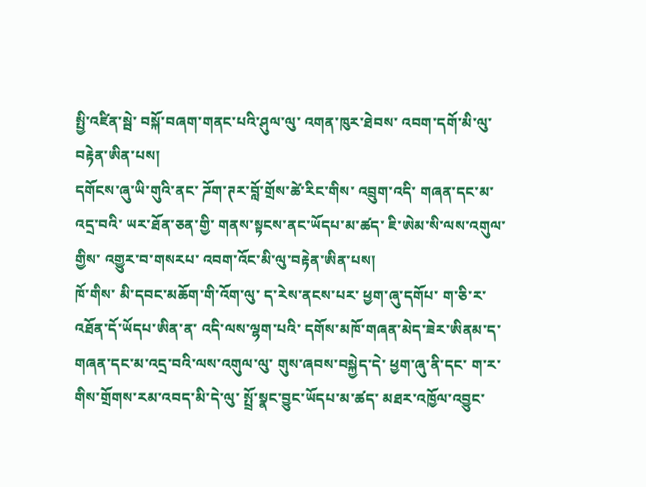སྤྱི་འཛིན་སྦེ་ བསྐོ་བཞག་གནང་པའི་ཤུལ་ལུ་ འགན་ཁུར་ཐེབས་ འབག་དགོ་མི་ལུ་བརྟེན་ཨིན་པས།
དགོངས་ཞུ་ཡི་གུའི་ནང་ ཌོག་ཊར་བློ་གྲོས་ཚེ་རིང་གིས་ འབྲུག་འདི་ གཞན་དང་མ་འདྲ་བའི་ ཡར་ཐོན་ཅན་གྱི་ གནས་སྟངས་ནང་ཡོདཔ་མ་ཚད་ ཇི་ཨེམ་སི་ལས་འགུལ་གྱིས་ འགྱུར་བ་གསརཔ་ འབག་འོང་མི་ལུ་བརྟེན་ཨིན་པས།
ཁོ་གིས་ མི་དབང་མཆོག་གི་འོག་ལུ་ ད་རེས་ནངས་པར་ ཕྱག་ཞུ་དགོཔ་ ག་ཅི་ར་འཐོན་དོ་ཡོདཔ་ཨིན་ན་ འདི་ལས་ལྷག་པའི་ དགོས་མཁོ་གཞན་མེད་ཟེར་ཨིནམ་ད་ གཞན་དང་མ་འདྲ་བའི་ལས་འགུལ་ལུ་ གུས་ཞབས་བསྐྱེད་དེ་ ཕྱག་ཞུ་ནི་དང་ ག་ར་གིས་གྲོགས་རམ་འབད་མི་དེ་ལུ་ སྤྲོ་སྣང་བྱུང་ཡོདཔ་མ་ཚད་ མཐར་འཁྱོལ་འབྱུང་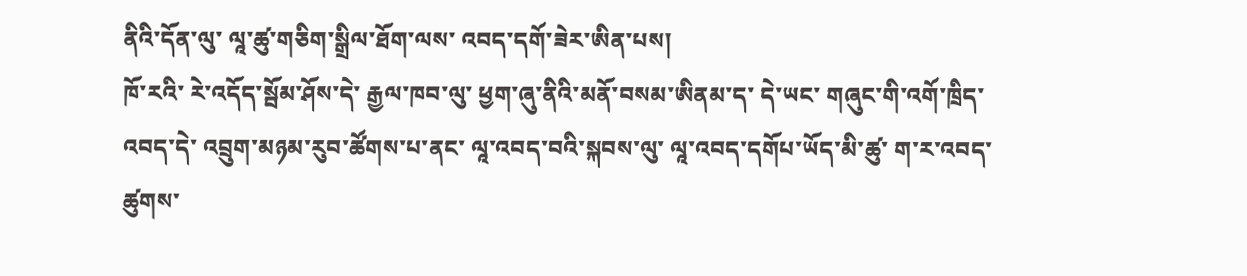ནིའི་དོན་ལུ་ ལཱ་ཚུ་གཅིག་སྒྲིལ་ཐོག་ལས་ འབད་དགོ་ཟེར་ཨིན་པས།
ཁོ་རའི་ རེ་འདོད་སྦོམ་ཤོས་དེ་ རྒྱལ་ཁབ་ལུ་ ཕྱག་ཞུ་ནིའི་མནོ་བསམ་ཨིནམ་ད་ དེ་ཡང་ གཞུང་གི་འགོ་ཁྲིད་འབད་དེ་ འབྲུག་མཉམ་རུབ་ཚོགས་པ་ནང་ ལཱ་འབད་བའི་སྐབས་ལུ་ ལཱ་འབད་དགོཔ་ཡོད་མི་ཚུ་ ག་ར་འབད་ཚུགས་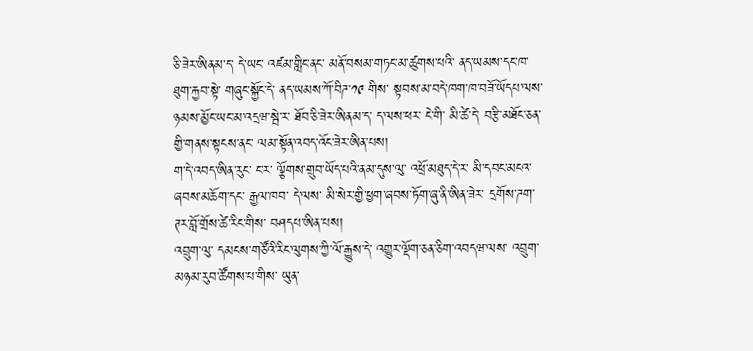ཅི་ཟེར་ཨིནམ་ད་ དེ་ཡང་ འཛམ་གླིང་ནང་ མནོ་བསམ་གཏང་མ་ཚུགས་པའི་ ནད་ཡམས་དང་ཁ་ཐུག་རྐྱབ་སྟེ་ གཞུང་སྐྱོང་དེ་ ནད་ཡམས་ཀོ་བིཌ་༡༩ གིས་ སྟབས་མ་བདེ་ཁག་ཁ་བཟོ་ཡོདཔ་ལས་ ཉམས་མྱོང་ཡང་མ་འདྲཝ་སྦེ་ར་ ཐོབ་ཅི་ཟེར་ཨིནམ་ད་ ད་ལས་ཕར་ ངེ་གི་ མི་ཚེ་དེ་ བརྩི་མཐོང་ཅན་གྱི་གནས་སྟངས་ནང་ ལམ་སྟོན་འབད་འོང་ཟེར་ཨིན་པས།
ག་དེ་འབད་ཨིན་རུང་ ང་ར་ ལྕོགས་གྲུབ་ཡོད་པའི་ནམ་དུས་ལུ་ འཕྲོ་མཐུད་དེ་ར་ མི་དབང་མངའ་ཞབས་མཆོག་དང་ རྒྱལ་ཁབ་ དེ་ལས་ མི་སེར་གྱི་ཕྱག་ཞབས་ཏོག་ཞུ་ནི་ཨིན་ཟེར་ དྲགོས་ཌག་ཊར་བློ་གྲོས་ཚེ་རིང་གིས་ བཤདཔ་ཨིན་པས།
འབྲུག་ལུ་ དམངས་གཙོའི་རིང་ལུགས་ཀྱི་ལོ་རྒྱུས་དེ་ འགྱུར་ལྡོག་ཅན་ཅིག་འབདཝ་ལས་ འབྲུག་མཉམ་རུབ་ཚོགས་པ་གིས་ ཡུན་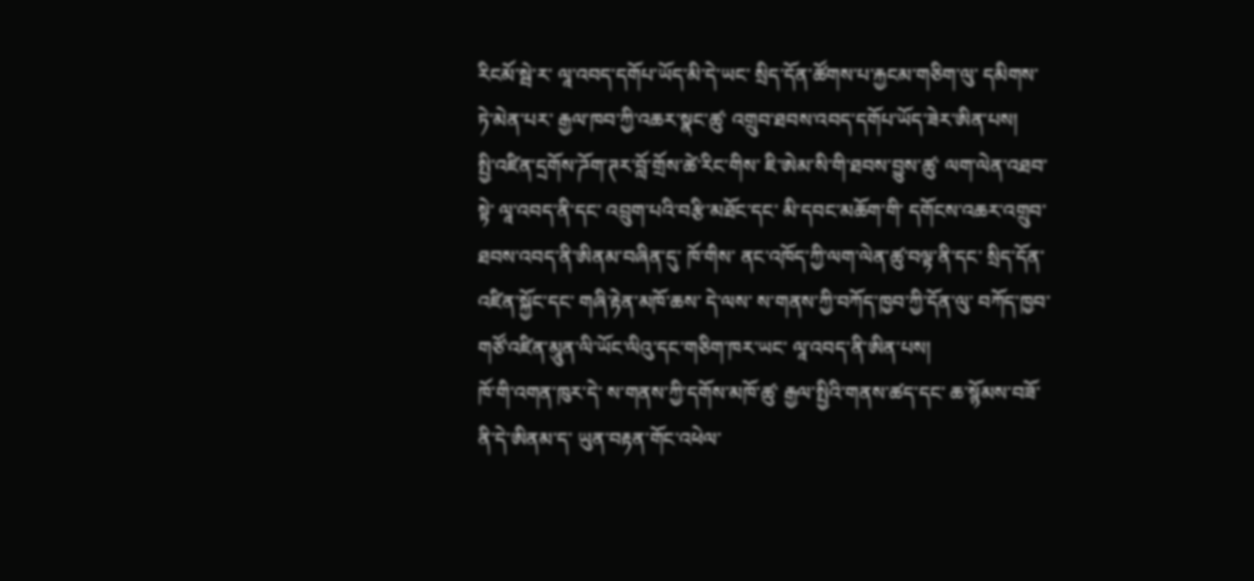རིངམོ་སྦེ་ར་ ལཱ་འབད་དགོཔ་ཡོད་མི་དེ་ཡང་ སྲིད་དོན་ཚོགས་པ་རྐྱངམ་གཅིག་ལུ་ དམིགས་ཏེ་མེན་པར་ རྒྱལ་ཁབ་ཀྱི་འཆར་སྣང་ཚུ་ འགྲུབ་ཐབས་འབད་དགོཔ་ཡོད་ཟེར་ཨིན་པས།
སྤྱི་འཛིན་དྲགོས་ཌོག་ཊར་བློ་གྲོས་ཚེ་རིང་གིས་ ཇི་ཨེམ་སི་གི་ཐབས་བྱུས་ཚུ་ ལག་ལེན་འཐབ་སྟེ་ ལཱ་འབད་ནི་དང་ འབྲུག་པའི་བརྩི་མཐོང་དང་ མི་དབང་མཆོག་གི་ དགོངས་འཆར་འགྲུབ་ཐབས་འབད་ནི་ཨིནམ་བཞིན་དུ་ ཁོ་གིས་ ནང་འཁོད་ཀྱི་ལག་ལེན་ཚུ་བལྟ་ནི་དང་ སྲིད་དོན་འཛིན་སྐྱོང་དང་ གཞི་རྟེན་མཁོ་ཆས་ དེ་ལས་ ས་གནས་ཀྱི་བཀོད་ཁྱབ་ཀྱི་དོན་ལུ་ བཀོད་ཁྱབ་གཙོ་འཛིན་མཱུན་ལི་ཡོང་ལིའུ་དང་གཅིག་ཁར་ཡང་ ལཱ་འབད་ནི་ཨིན་པས།
ཁོ་གི་འགན་ཁུར་དེ་ ས་གནས་ཀྱི་དགོས་མཁོ་ཚུ་ རྒྱལ་སྤྱིའི་གནས་ཚད་དང་ ཆ་སྙོམས་བཟོ་ནི་དེ་ཨིནམ་ད་ ཡུན་བརྟན་གོང་འཕེལ་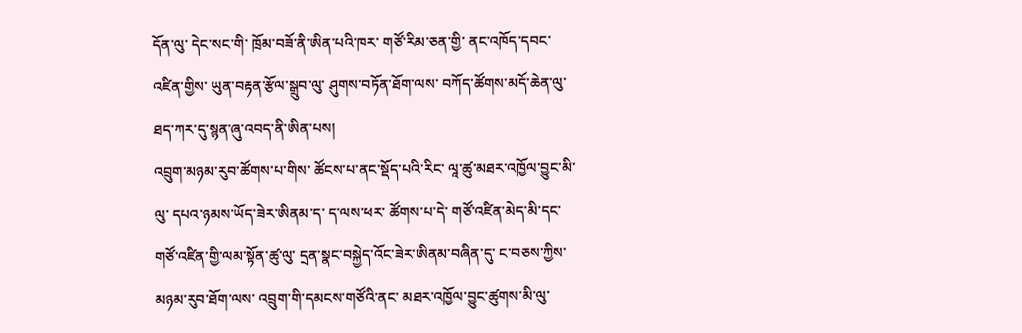དོན་ལུ་ དེང་སང་གི་ ཁྲོམ་བཟོ་ནི་ཨིན་པའི་ཁར་ གཙོ་རིམ་ཅན་གྱི་ ནང་འཁོད་དབང་འཛིན་གྱིས་ ཡུན་བརྟན་རྩོལ་སྒྲུབ་ལུ་ ཤུགས་བཏོན་ཐོག་ལས་ བཀོད་ཚོགས་མདོ་ཆེན་ལུ་ ཐད་ཀར་དུ་སྙན་ཞུ་འབད་ནི་ཨིན་པས།
འབྲུག་མཉམ་རུབ་ཚོགས་པ་གིས་ ཚོངས་པ་ནང་སྡོད་པའི་རིང་ ལཱ་ཚུ་མཐར་འཁྱོལ་བྱུང་མི་ལུ་ དཔའ་ཉམས་ཡོད་ཟེར་ཨིནམ་ད་ ད་ལས་ཕར་ ཚོགས་པ་དེ་ གཙོ་འཛིན་མེད་མི་དང་ གཙོ་འཛིན་གྱི་ལམ་སྟོན་ཚུ་ལུ་ དྲན་སྣང་བསྐྱེད་འོང་ཟེར་ཨིནམ་བཞིན་དུ་ ང་བཅས་ཀྱིས་ མཉམ་རུབ་ཐོག་ལས་ འབྲུག་གི་དམངས་གཙོའི་ནང་ མཐར་འཁྱོལ་བྱུང་ཚུགས་མི་ལུ་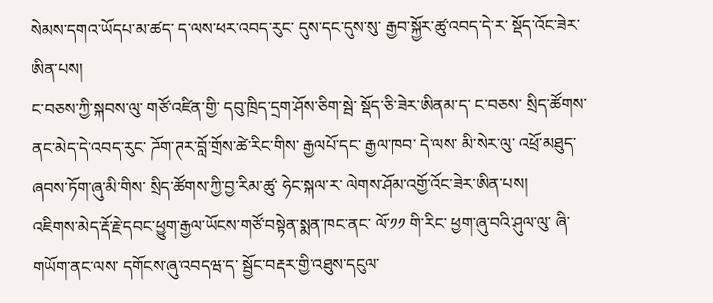སེམས་དགའ་ཡོདཔ་མ་ཚད་ ད་ལས་ཕར་འབད་རུང་ དུས་དང་དུས་སུ་ རྒྱབ་སྐྱོར་ཚུ་འབད་དེ་ར་ སྡོད་འོང་ཟེར་ཨིན་པས།
ང་བཅས་ཀྱི་སྐབས་ལུ་ གཙོ་འཛིན་གྱི་ དབུ་ཁྲིད་དྲག་ཤོས་ཅིག་སྦེ་ སྡོད་ཅི་ཟེར་ཨིནམ་ད་ ང་བཅས་ སྲིད་ཚོགས་ནང་མེད་དེ་འབད་རུང་ ཌོག་ཊར་བློ་གྲོས་ཚེ་རིང་གིས་ རྒྱལཔོ་དང་ རྒྱལ་ཁབ་ དེ་ལས་ མི་སེར་ལུ་ འཕྲོ་མཐུད་ཞབས་ཏོག་ཞུ་མི་གིས་ སྲིད་ཚོགས་ཀྱི་བྱ་རིམ་ཚུ་ ཧེང་སྐལ་ར་ ལེགས་ཤོམ་འགྱོ་འོང་ཟེར་ཨིན་པས།
འཇིགས་མེད་རྡོ་རྗེ་དབང་ཕྱུག་རྒྱལ་ཡོངས་གཙོ་བསྟེན་སྨན་ཁང་ནང་ ལོ་༡༡ གི་རིང་ ཕྱག་ཞུ་བའི་ཤུལ་ལུ་ ཞི་གཡོག་ནང་ལས་ དགོངས་ཞུ་འབདཝ་ད་ སྦྱོང་བརྡར་གྱི་འཐུས་དངུལ་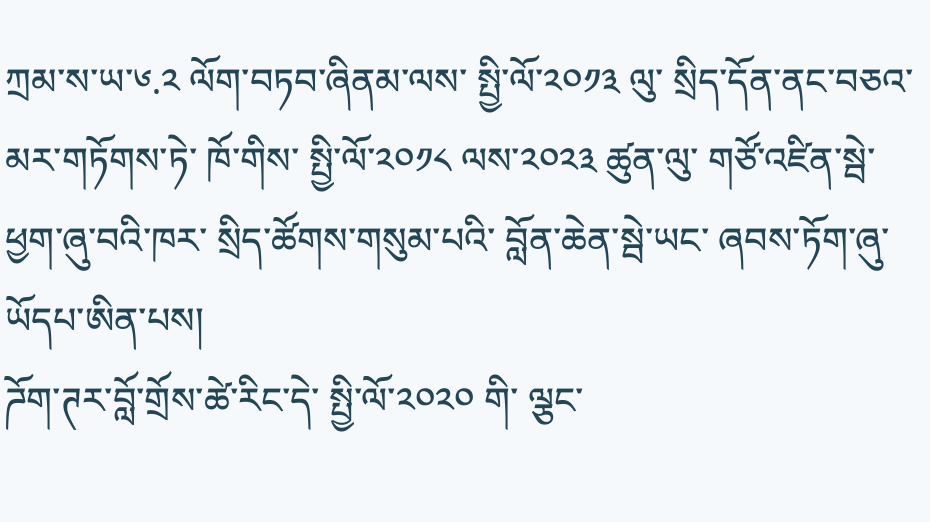ཀྲམ་ས་ཡ་༦.༢ ལོག་བཏབ་ཞིནམ་ལས་ སྤྱི་ལོ་༢༠༡༣ ལུ་ སྲིད་དོན་ནང་བཅའ་མར་གཏོགས་ཏེ་ ཁོ་གིས་ སྤྱི་ལོ་༢༠༡༨ ལས་༢༠༢༣ ཚུན་ལུ་ གཙོ་འཛིན་སྦེ་ ཕྱག་ཞུ་བའི་ཁར་ སྲིད་ཚོགས་གསུམ་པའི་ བློན་ཆེན་སྦེ་ཡང་ ཞབས་ཏོག་ཞུ་ཡོདཔ་ཨིན་པས།
ཌོག་ཊར་བློ་གྲོས་ཚེ་རིང་དེ་ སྤྱི་ལོ་༢༠༢༠ གི་ ལྕང་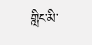གླིང་མི་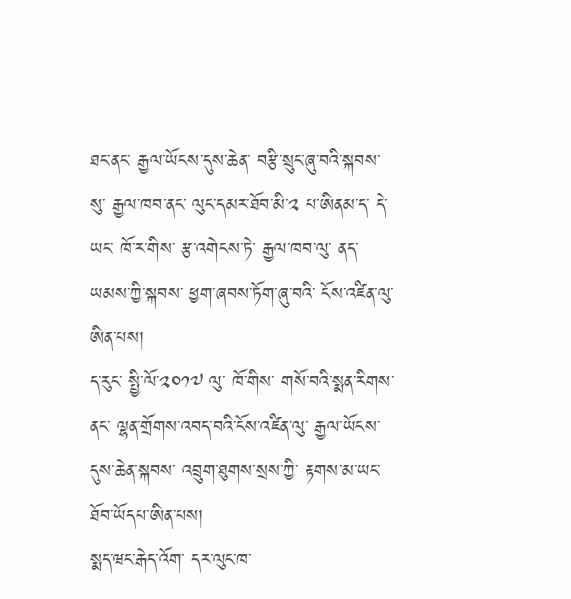ཐང་ནང་ རྒྱལ་ཡོངས་དུས་ཆེན་ བརྩི་སྲུང་ཞུ་བའི་སྐབས་སུ་ རྒྱལ་ཁབ་ནང་ ལུང་དམར་ཐོབ་མི་༢ པ་ཨིནམ་ད་ དེ་ཡང་ ཁོ་ར་གིས་ རྩ་འགེངས་ཏེ་ རྒྱལ་ཁབ་ལུ་ ནད་ཡམས་ཀྱི་སྐབས་ ཕྱག་ཞབས་ཏོག་ཞུ་བའི་ ངོས་འཛིན་ལུ་ཨིན་པས།
ད་རུང་ སྤྱི་ལོ་༢༠༡༧ ལུ་ ཁོ་གིས་ གསོ་བའི་སྨན་རིགས་ནང་ ལྷན་གྲོགས་འབད་བའི་ངོས་འཛིན་ལུ་ རྒྱལ་ཡོངས་དུས་ཆེན་སྐབས་ འབྲུག་ཐུགས་སྲས་ཀྱི་ རྟགས་མ་ཡང་ ཐོབ་ཡོདཔ་ཨིན་པས།
སྨད་ཝང་རྒེད་འོག་ དར་ལུང་ཁ་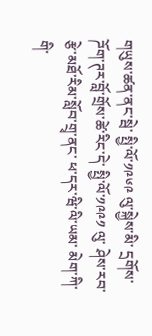གཡུས་ཚན་ནང་སྦེ་ སྤྱི་ལོ་༡༩༦༩ ལུ་སྐྱེས་མི་ དྲགོས་ཌོག་ཊར་བློ་གྲོས་ཚེ་རིང་དེ་ སྤྱི་ལོ་༡༩༩༡ ལུ་ ཤེས་རབ་རྩེ་མཐོ་རིམ་སློབ་གྲྭ་ནང་ ཕ་དར་ཝི་ལི་ཡམ་ མེག་ཀི་གི་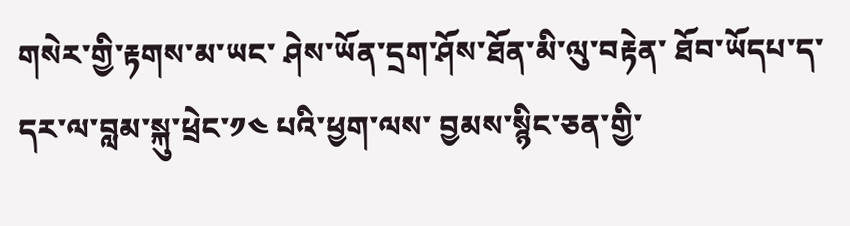གསེར་གྱི་རྟགས་མ་ཡང་ ཤེས་ཡོན་དྲག་ཤོས་ཐོན་མི་ལུ་བརྟེན་ ཐོབ་ཡོདཔ་ད་ དར་ལ་བླམ་སྐུ་ཕྲེང་༡༤ པའི་ཕྱག་ལས་ བྱམས་སྙིང་ཅན་གྱི་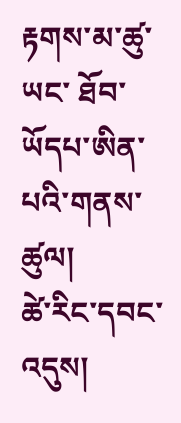རྟགས་མ་ཚུ་ཡང་ ཐོབ་ཡོདཔ་ཨིན་པའི་གནས་ཚུལ།
ཚེ་རིང་དབང་འདུས།